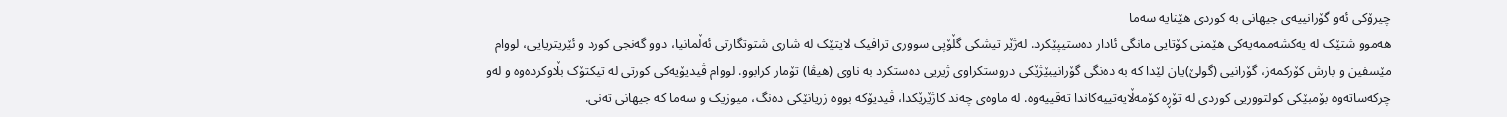چیرۆکی ئەو گۆرانییەی جیهانی بە کوردی هێنایە سەما
هەموو شتێک لە یەکشەممەیەکی هێمنی کۆتایی مانگی ئادار دەستیپێکرد. لەژێر تیشکی گڵۆپی سووری ترافیک لایتێک لە شاری شتوتگارتی ئەڵمانیا، دوو گەنجی کورد و ئێریتریایی، لووام مێسفین و بارش کۆرکمەز، گۆرانیی (گولێ)یان لێدا کە بە دەنگی گۆرانیبێژێکی دروستکراوی ژیریی دەستکرد بە ناوی (هیڤا) تۆمار کرابوو. لووام ڤیدیۆیەکی کورتی لە تیکتۆک بڵاوکردەوە و لەو چرکەساتەوە بۆمبێکی کولتووریی کوردی لە تۆڕە کۆمەڵایەتییەکاندا تەقییەوە. لە ماوەی چەند کاژێرێکدا، ڤیدیۆکە بووە زریانێکی دەنگ، میوزیک و سەما کە جیهانی تەنی.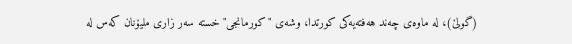(گولێ)، لە ماوەی چەند هەفتەیەکی کورتدا، وشەی "کورمانجی" خستە سەر زاری ملیۆنان کەس لە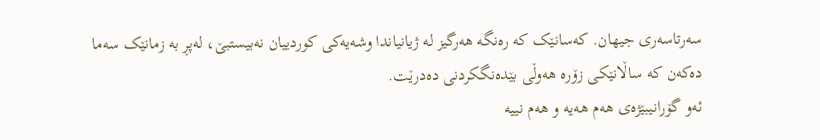سەرتاسەری جیهان. کەسانێک کە رەنگە هەرگیز لە ژیانیاندا وشەیەکی کوردییان نەبیستبێ، لەپڕ بە زمانێک سەما دەکەن کە ساڵانێکی زۆرە هەوڵی بێدەنگکردنی دەدرێت.
ئەو گۆرانیبێژەی هەم هەیە و هەم نییە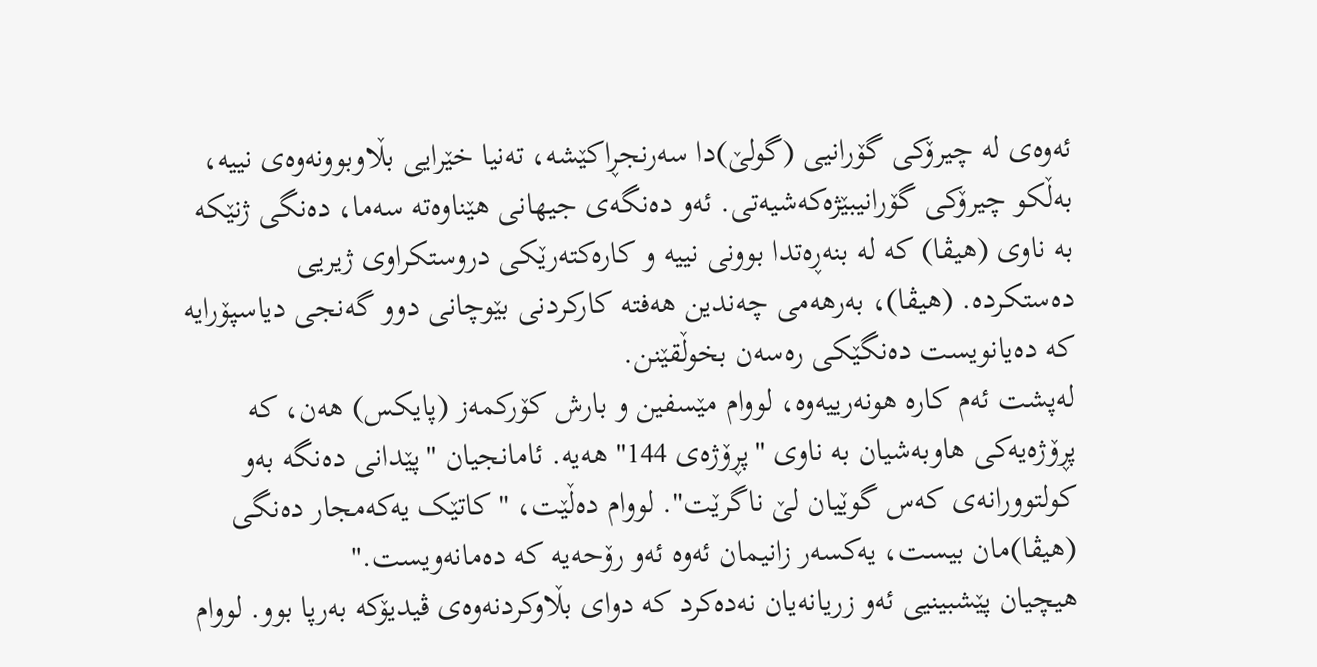ئەوەی لە چیرۆکی گۆرانیی (گولێ)دا سەرنجڕاکێشە، تەنیا خێرایی بڵاوبوونەوەی نییە، بەڵکو چیرۆکی گۆرانیبێژەکەشیەتی. ئەو دەنگەی جیهانی هێناوەتە سەما، دەنگی ژنێکە بە ناوی (هیڤا) کە لە بنەڕەتدا بوونی نییە و کارەکتەرێکی دروستکراوی ژیریی دەستکردە. (هیڤا)، بەرهەمی چەندین هەفتە کارکردنی بێوچانی دوو گەنجی دیاسپۆرایە کە دەیانویست دەنگێکی رەسەن بخوڵقێنن.
لەپشت ئەم کارە هونەرییەوە، لووام مێسفین و بارش کۆرکمەز (پایکس) هەن، کە پڕۆژەیەکی هاوبەشیان بە ناوی "پڕۆژەی 144" هەیە. ئامانجیان "پێدانی دەنگە بەو کولتوورانەی کەس گوێیان لێ ناگرێت". لووام دەڵێت، "کاتێک یەکەمجار دەنگی (هیڤا)مان بیست، یەکسەر زانیمان ئەوە ئەو رۆحەیە کە دەمانەویست."
هیچیان پێشبینیی ئەو زریانەیان نەدەکرد کە دوای بڵاوکردنەوەی ڤیدیۆکە بەرپا بوو. لووام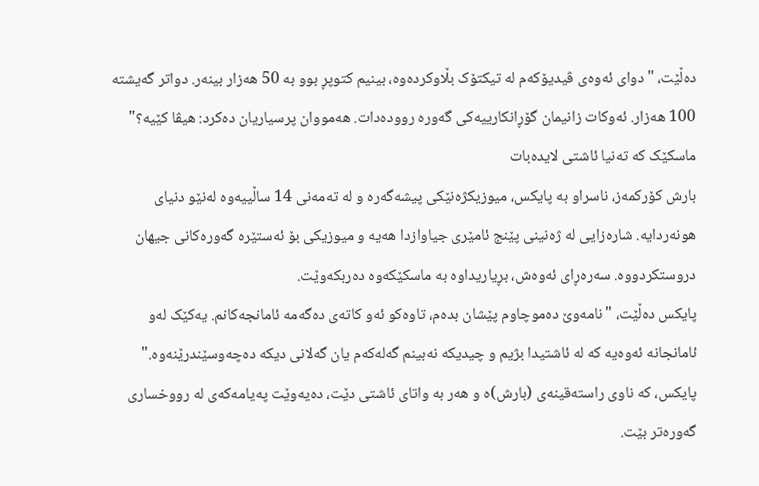دەڵێت، "دوای ئەوەی ڤیدیۆکەم لە تیکتۆک بڵاوکردەوە، بینیم کتوپڕ بوو بە 50 هەزار بینەر. دواتر گەیشتە 100 هەزار. ئەوکات زانیمان گۆڕانکارییەکی گەورە روودەدات. هەمووان پرسیاریان دەکرد: هیڤا کێیە؟"
ماسکێک کە تەنیا ئاشتی لایدەبات
بارش کۆرکمەز، ناسراو بە پایکس، میوزیکژەنێکی پیشەگەرە و لە تەمەنی 14 ساڵییەوە لەنێو دنیای هونەردایە. شارەزایی لە ژەنینی پێنج ئامێری جیاوازدا هەیە و میوزیکی بۆ ئەستێرە گەورەکانی جیهان دروستکردووە. سەرەڕای ئەوەش، بڕیاریداوە بە ماسکێکەوە دەربکەوێت.
پایکس دەڵێت، "نامەوێ دەموچاوم پێشان بدەم، تاوەکو ئەو کاتەی دەگەمە ئامانجەکانم. یەکێک لەو ئامانجانە ئەوەیە کە لە ئاشتیدا بژیم و چیدیکە نەبینم گەلەکەم یان گەلانی دیکە دەچەوسێندرێنەوە." پایکس، کە ناوی راستەقینەی (بارش)ە و هەر بە واتای ئاشتی دێت، دەیەوێت پەیامەکەی لە رووخساری گەورەتر بێت.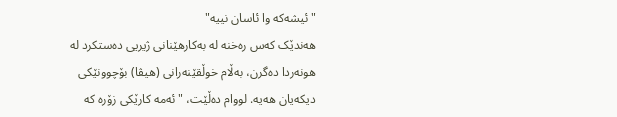"ئیشەکە وا ئاسان نییە"
هەندێک کەس رەخنە لە بەکارهێنانی ژیریی دەستکرد لە هونەردا دەگرن، بەڵام خوڵقێنەرانی (هیڤا) بۆچوونێکی دیکەیان هەیە. لووام دەڵێت، "ئەمە کارێکی زۆرە کە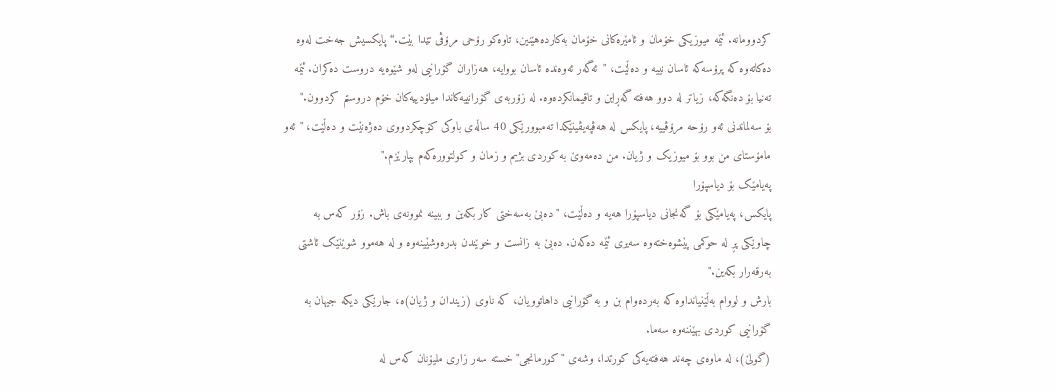کردوومانە. ئێمە میوزیکی خۆمان و ئامێرەکانی خۆمان بەکاردەهێنین، تاوەکو رۆحی مرۆڤی تێدا بێت.“ پایکسیش جەخت لەوە دەکاتەوە کە پرۆسەکە ئاسان نییە و دەڵێت، "ئەگەر ئەوەندە ئاسان بووایە، هەزاران گۆرانیی لەو شێوەیە دروست دەکران. ئێمە تەنیا بۆ دەنگەکە، زیاتر لە دوو هەفتە گەڕاین و تاقیمانکردەوە. لە زۆربەی گۆرانییەکاندا میلۆدییەکان خۆم دروستم کردوون."
بۆ سەلماندنی ئەو رۆحە مرۆڤییە، پایکس لە هەڤپەیڤینێکدا تەمبوورێکی 40 ساڵەی باوکی کۆچکردووی دەژەنێت و دەڵێت، "ئەو مامۆستای من بوو بۆ میوزیک و ژیان. من دەمەوێ بە کوردی بژیم و زمان و کولتوورەکەم بپارێزم."
پەیامێک بۆ دیاسپۆرا
پایکس، پەیامێکی بۆ گەنجانی دیاسپۆرا هەیە و دەڵێت، "دەبێ بەسەختی کار بکەین و ببینە نموونەی باش. زۆر کەس بە چاوێکی پڕ لە حوکمی پێشوەختەوە سەیری ئێمە دەکەن. دەبێ بە زانست و خوێندن بدرەوشێینەوە و لە هەموو شوێنێک ئاشتی بەرقەرار بکەین."
بارش و لووام بەڵێنیانداوە کە بەردەوام بن و بە گۆرانیی داهاتوویان، کە ناوی (زیندان و ژیان)ە، جارێکی دیکە جیهان بە گۆرانیی کوردی بهێننەوە سەما.
(گولێ)، لە ماوەی چەند هەفتەیەکی کورتدا، وشەی "کورمانجی" خستە سەر زاری ملیۆنان کەس لە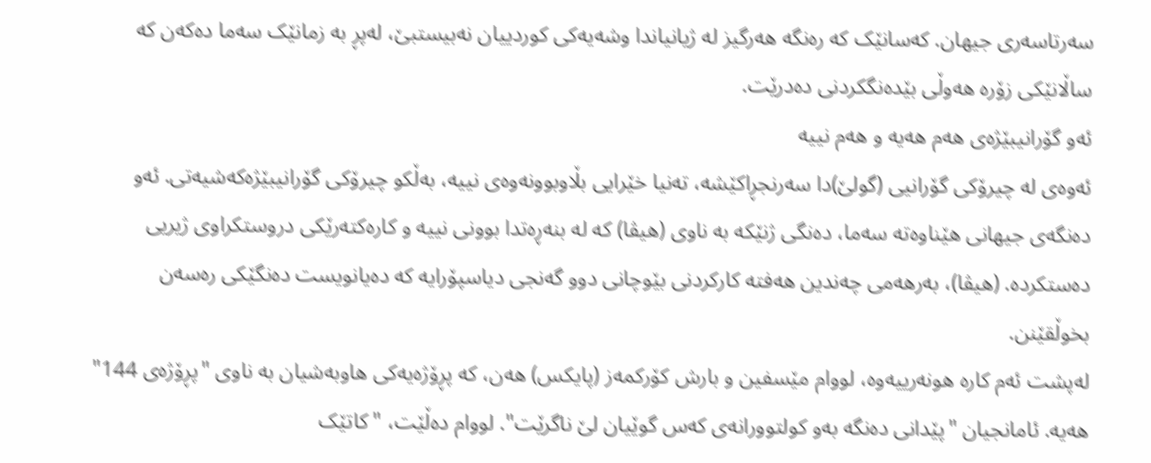سەرتاسەری جیهان. کەسانێک کە رەنگە هەرگیز لە ژیانیاندا وشەیەکی کوردییان نەبیستبێ، لەپڕ بە زمانێک سەما دەکەن کە ساڵانێکی زۆرە هەوڵی بێدەنگکردنی دەدرێت.
ئەو گۆرانیبێژەی هەم هەیە و هەم نییە
ئەوەی لە چیرۆکی گۆرانیی (گولێ)دا سەرنجڕاکێشە، تەنیا خێرایی بڵاوبوونەوەی نییە، بەڵکو چیرۆکی گۆرانیبێژەکەشیەتی. ئەو دەنگەی جیهانی هێناوەتە سەما، دەنگی ژنێکە بە ناوی (هیڤا) کە لە بنەڕەتدا بوونی نییە و کارەکتەرێکی دروستکراوی ژیریی دەستکردە. (هیڤا)، بەرهەمی چەندین هەفتە کارکردنی بێوچانی دوو گەنجی دیاسپۆرایە کە دەیانویست دەنگێکی رەسەن بخوڵقێنن.
لەپشت ئەم کارە هونەرییەوە، لووام مێسفین و بارش کۆرکمەز (پایکس) هەن، کە پڕۆژەیەکی هاوبەشیان بە ناوی "پڕۆژەی 144" هەیە. ئامانجیان "پێدانی دەنگە بەو کولتوورانەی کەس گوێیان لێ ناگرێت". لووام دەڵێت، "کاتێک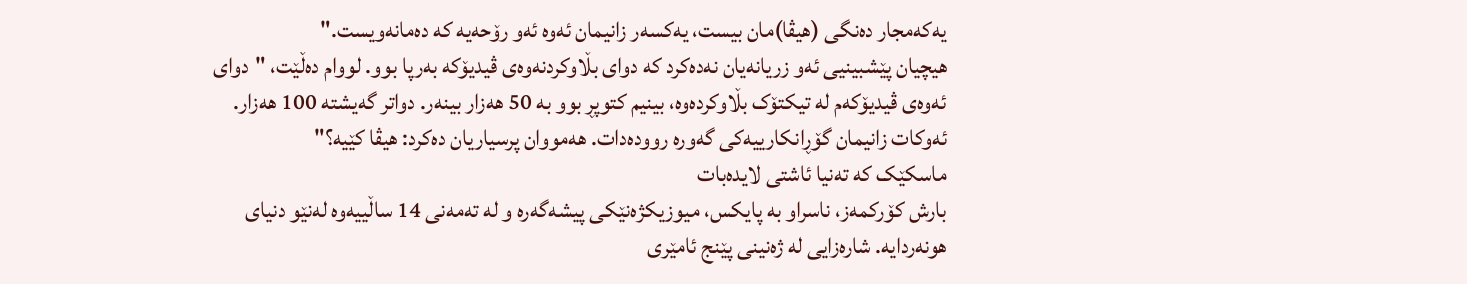یەکەمجار دەنگی (هیڤا)مان بیست، یەکسەر زانیمان ئەوە ئەو رۆحەیە کە دەمانەویست."
هیچیان پێشبینیی ئەو زریانەیان نەدەکرد کە دوای بڵاوکردنەوەی ڤیدیۆکە بەرپا بوو. لووام دەڵێت، "دوای ئەوەی ڤیدیۆکەم لە تیکتۆک بڵاوکردەوە، بینیم کتوپڕ بوو بە 50 هەزار بینەر. دواتر گەیشتە 100 هەزار. ئەوکات زانیمان گۆڕانکارییەکی گەورە روودەدات. هەمووان پرسیاریان دەکرد: هیڤا کێیە؟"
ماسکێک کە تەنیا ئاشتی لایدەبات
بارش کۆرکمەز، ناسراو بە پایکس، میوزیکژەنێکی پیشەگەرە و لە تەمەنی 14 ساڵییەوە لەنێو دنیای هونەردایە. شارەزایی لە ژەنینی پێنج ئامێری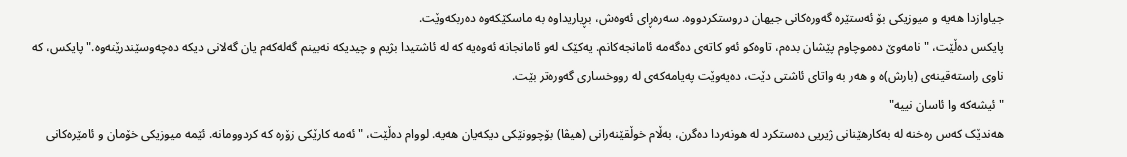جیاوازدا هەیە و میوزیکی بۆ ئەستێرە گەورەکانی جیهان دروستکردووە. سەرەڕای ئەوەش، بڕیاریداوە بە ماسکێکەوە دەربکەوێت.
پایکس دەڵێت، "نامەوێ دەموچاوم پێشان بدەم، تاوەکو ئەو کاتەی دەگەمە ئامانجەکانم. یەکێک لەو ئامانجانە ئەوەیە کە لە ئاشتیدا بژیم و چیدیکە نەبینم گەلەکەم یان گەلانی دیکە دەچەوسێندرێنەوە." پایکس، کە ناوی راستەقینەی (بارش)ە و هەر بە واتای ئاشتی دێت، دەیەوێت پەیامەکەی لە رووخساری گەورەتر بێت.
"ئیشەکە وا ئاسان نییە"
هەندێک کەس رەخنە لە بەکارهێنانی ژیریی دەستکرد لە هونەردا دەگرن، بەڵام خوڵقێنەرانی (هیڤا) بۆچوونێکی دیکەیان هەیە. لووام دەڵێت، "ئەمە کارێکی زۆرە کە کردوومانە. ئێمە میوزیکی خۆمان و ئامێرەکانی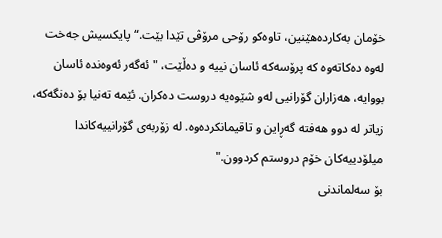خۆمان بەکاردەهێنین، تاوەکو رۆحی مرۆڤی تێدا بێت.“ پایکسیش جەخت لەوە دەکاتەوە کە پرۆسەکە ئاسان نییە و دەڵێت، "ئەگەر ئەوەندە ئاسان بووایە، هەزاران گۆرانیی لەو شێوەیە دروست دەکران. ئێمە تەنیا بۆ دەنگەکە، زیاتر لە دوو هەفتە گەڕاین و تاقیمانکردەوە. لە زۆربەی گۆرانییەکاندا میلۆدییەکان خۆم دروستم کردوون."
بۆ سەلماندنی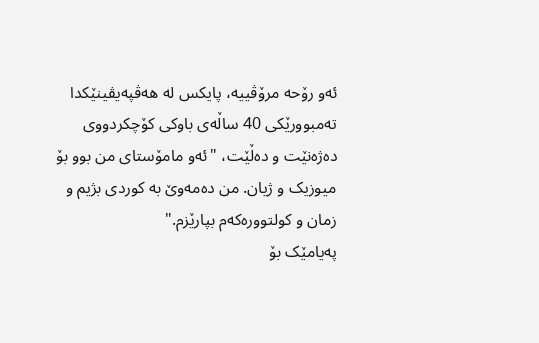ئەو رۆحە مرۆڤییە، پایکس لە هەڤپەیڤینێکدا تەمبوورێکی 40 ساڵەی باوکی کۆچکردووی دەژەنێت و دەڵێت، "ئەو مامۆستای من بوو بۆ میوزیک و ژیان. من دەمەوێ بە کوردی بژیم و زمان و کولتوورەکەم بپارێزم."
پەیامێک بۆ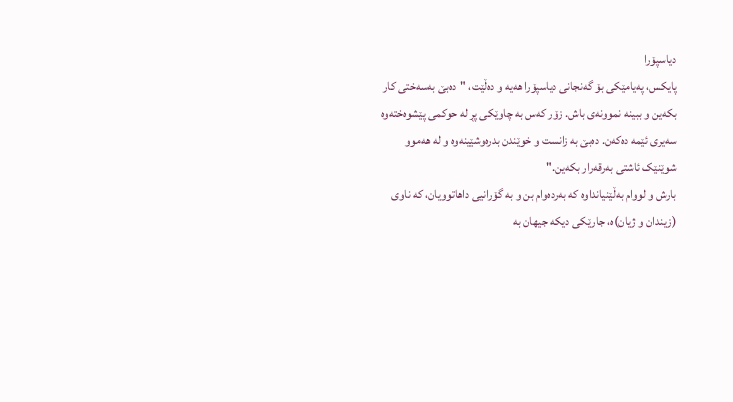دیاسپۆرا
پایکس، پەیامێکی بۆ گەنجانی دیاسپۆرا هەیە و دەڵێت، "دەبێ بەسەختی کار بکەین و ببینە نموونەی باش. زۆر کەس بە چاوێکی پڕ لە حوکمی پێشوەختەوە سەیری ئێمە دەکەن. دەبێ بە زانست و خوێندن بدرەوشێینەوە و لە هەموو شوێنێک ئاشتی بەرقەرار بکەین."
بارش و لووام بەڵێنیانداوە کە بەردەوام بن و بە گۆرانیی داهاتوویان، کە ناوی (زیندان و ژیان)ە، جارێکی دیکە جیهان بە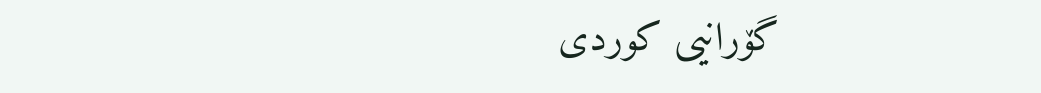گۆرانیی کوردی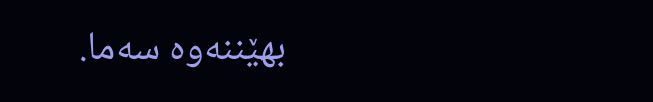بهێننەوە سەما.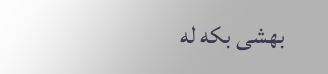بهشی بكه لە